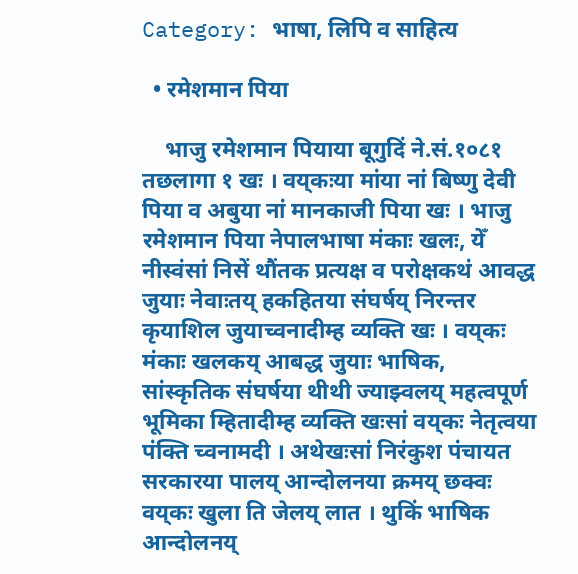Category: भाषा, लिपि व साहित्य

  • रमेशमान पिया

    भाजु रमेशमान पियाया बूगुदिं ने.सं.१०८१ तछलागा १ खः । वय्‌कःया मांया नां बिष्णु देवी पिया व अबुया नां मानकाजी पिया खः । भाजु रमेशमान पिया नेपालभाषा मंकाः खलः, येँ नीस्वंसां निसें थौंतक प्रत्यक्ष व परोक्षकथं आवद्ध जुयाः नेवाःतय् हकहितया संघर्षय् निरन्तर कृयाशिल जुयाच्वनादीम्ह व्यक्ति खः । वय्‌कः मंकाः खलकय् आबद्ध जुयाः भाषिक, सांस्कृतिक संघर्षया थीथी ज्याझ्वलय् महत्वपूर्ण भूमिका म्हितादीम्ह व्यक्ति खःसां वय्‌कः नेतृत्वया पंक्ति च्वनामदी । अथेखःसां निरंकुश पंचायत सरकारया पालय् आन्दोलनया क्रमय् छक्वः वय्‌कः खुला ति जेलय् लात । थुकिं भाषिक आन्दोलनय्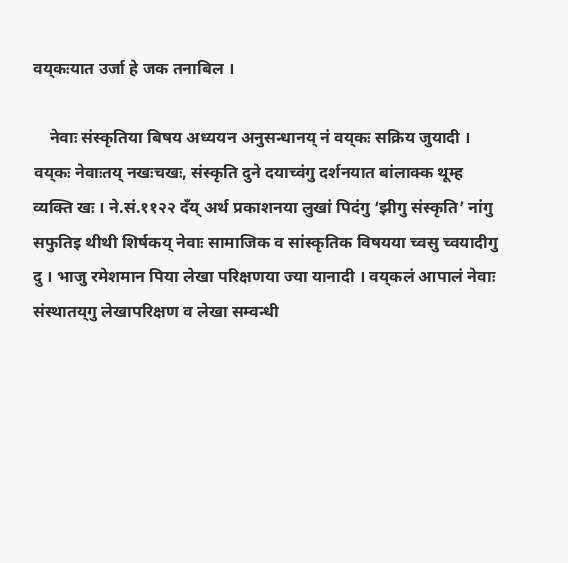वय्‌कःयात उर्जा हे जक तनाबिल ।

    नेवाः संस्कृतिया बिषय अध्ययन अनुसन्धानय् नं वय्‌कः सक्रिय जुयादी । वय्‌कः नेवाःतय् नखःचखः, संस्कृति दुने दयाच्वंगु दर्शनयात बांलाक्क थूम्ह व्यक्ति खः । ने.सं.११२२ दँय् अर्थ प्रकाशनया लुखां पिदंगु ‘झीगु संस्कृति’ नांगु सफुतिइ थीथी शिर्षकय् नेवाः सामाजिक व सांस्कृतिक विषयया च्वसु च्वयादीगु दु । भाजु रमेशमान पिया लेखा परिक्षणया ज्या यानादी । वय्‌कलं आपालं नेवाः संस्थातय्‌गु लेखापरिक्षण व लेखा सम्वन्धी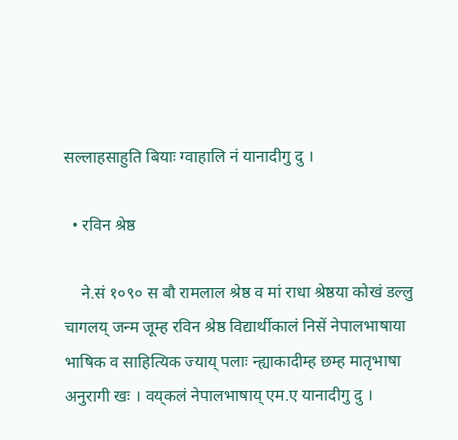सल्लाहसाहुति बियाः ग्वाहालि नं यानादीगु दु ।

  • रविन श्रेष्ठ

    ने.सं १०९० स बौ रामलाल श्रेष्ठ व मां राधा श्रेष्ठया कोखं डल्लु चागलय् जन्म जूम्ह रविन श्रेष्ठ विद्यार्थीकालं निसें नेपालभाषाया भाषिक व साहित्यिक ज्याय् पलाः न्ह्याकादीम्ह छम्ह मातृभाषा अनुरागी खः । वय्‌कलं नेपालभाषाय् एम.ए यानादीगु दु ।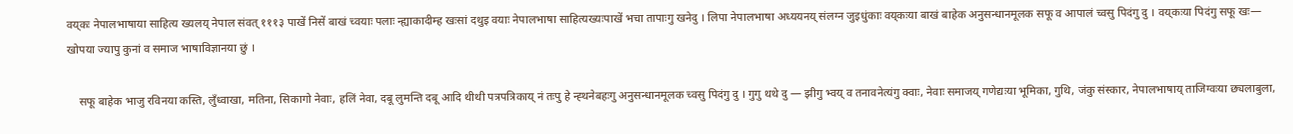वय्‌कः नेपालभाषाया साहित्य ख्यलय् नेपाल संवत् १११३ पाखें निसें बाखं च्वयाः पलाः न्ह्याकादीम्ह खःसां दथुइ वयाः नेपालभाषा साहित्यख्यःपाखें भचा तापाःगु खनेदु । लिपा नेपालभाषा अध्ययनय् संलग्न जुइधुंकाः वय्‌कःया बाखं बाहेक अनुसन्धानमूलक सफू व आपालं च्वसु पिदंगु दु । वय्‌कःया पिदंगु सफू खः— खोपया ज्यापु कुनां व समाज भाषाविज्ञानया छुं ।

    सफू बाहेक भाजु रविनया कस्ति, लुँध्वाखा, मतिना, सिकागो नेवाः, हलिं नेवा, दबू लुमन्ति दबू आदि थीथी पत्रपत्रिकाय् नं तःपु हे न्ह्थनेबहःगु अनुसन्धानमूलक च्वसु पिदंगु दु । गुगु थथे दु — झीगु भ्वय् व तनावनेत्यंगु क्वाः, नेवाः समाजय् गणेद्यःया भूमिका, गुथि, जंकु संस्कार, नेपालभाषाय् ताजिग्वःया छ्यलाबुला,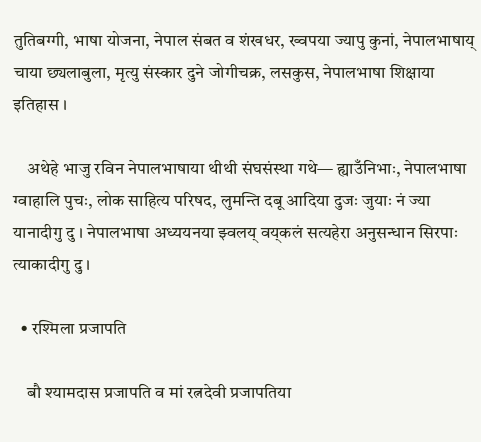तुतिबग्गी, भाषा योजना, नेपाल संबत व शंखधर, ख्वपया ज्यापु कुनां, नेपालभाषाय् चाया छ्यलाबुला, मृत्यु संस्कार दुने जोगीचक्र, लसकुस, नेपालभाषा शिक्षाया इतिहास ।

    अथेहे भाजु रविन नेपालभाषाया थीथी संघसंस्था गथे— ह्याउँनिभाः, नेपालभाषा ग्वाहालि पुचः, लोक साहित्य परिषद, लुमन्ति दबू आदिया दुजः जुयाः नं ज्या यानादीगु दु । नेपालभाषा अध्ययनया झ्वलय् वय्‌कलं सत्यहेरा अनुसन्धान सिरपाः त्याकादीगु दु ।

  • रश्मिला प्रजापति

    बौ श्यामदास प्रजापति व मां रत्नदेवी प्रजापतिया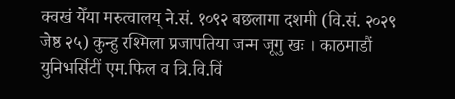क्वखं येँया मरुत्वालय् ने.सं. १०९२ बछलागा दशमी (वि.सं. २०२९ जेष्ठ २५) कुन्हु रश्मिला प्रजापतिया जन्म जूगु खः । काठमाडौं युनिभर्सिटीं एम.फिल व त्रि.वि.विं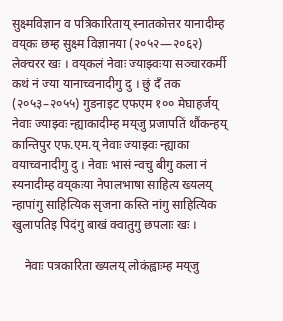सुक्ष्मविज्ञान व पत्रिकारिताय् स्नातकोत्तर यानादीम्ह वय्‌कः छम्ह सुक्ष्म विज्ञानया (२०५२—२०६२) लेक्चरर खः । वय्‌कलं नेवाः ज्याझ्वःया सञ्चारकर्मी कथं नं ज्या यानाच्वनादीगु दु । छुं दँ तक (२०५३–२०५५) गुडनाइट एफएम १०० मेघाहर्जय् नेवाः ज्याझ्वः न्ह्याकादीम्ह मय्‌जु प्रजापतिं थौंकन्हय् कान्तिपुर एफ.एम.य् नेवाः ज्याझ्वः न्ह्याका वयाच्वनादीगु दु । नेवाः भासं न्वचु बीगु कला नं स्यनादीम्ह वय्‌कःया नेपालभाषा साहित्य ख्यलय् न्हापांगु साहित्यिक सृजना कस्ति नांगु साहित्यिक खुलापतिइ पिदंगु बाखं क्वातुगु छपलाः खः ।

    नेवाः पत्रकारिता ख्यलय् लोकंह्वाःम्ह मय्‌जु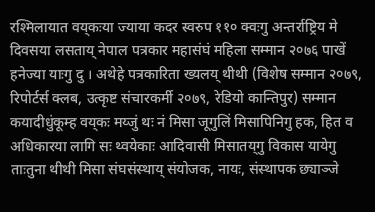रश्मिलायात वय्‌कःया ज्याया कदर स्वरुप ११० क्वःगु अन्तर्राष्ट्रिय मे दिवसया लसताय् नेपाल पत्रकार महासंघं महिला सम्मान २०७६ पाखें हनेज्या याःगु दु । अथेहे पत्रकारिता ख्यलय् थीथी (विशेष सम्मान २०७९, रिपोर्टर्स क्लब, उत्कृष्ट संचारकर्मी २०७९, रेडियो कान्तिपुर) सम्मान कयादीधुंकूम्ह वय्‌कः मय्जुं थः नं मिसा जूगुलिं मिसापिनिगु हक, हित व अधिकारया लागि सः थ्वयेकाः आदिवासी मिसातय्‌गु विकास यायेगु ताःतुना थीथी मिसा संघसंस्थाय् संयोजक, नायः, संस्थापक छ्याञ्जे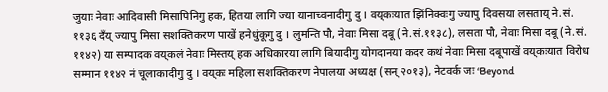जुयाः नेवाः आदिवासी मिसापिनिगु हक, हितया लागि ज्या यानाच्वनादीगु दु । वय्‌कःयात झिंनिक्वःगु ज्यापु दिवसया लसताय् ने.सं. ११३६ दँय् ज्यापु मिसा सशक्तिकरण पाखें हनेधुंकूगु दु । लुमन्ति पौ, नेवाः मिसा दबू (ने.सं.११३८), लसता पौ, नेवाः मिसा दबू (ने.सं. ११४२) या सम्पादक वय्‌कलं नेवाः मिस्तय् हक अधिकारया लागि बियादीगु योगदानया कदर कथं नेवाः मिसा दबूपाखें वय्‌कःयात विरोध सम्मान ११४२ नं चूलाकादीगु दु । वय्‌कः महिला सशक्तिकरण नेपालया अध्यक्ष (सन् २०१३), नेटवर्क जः ‘Beyond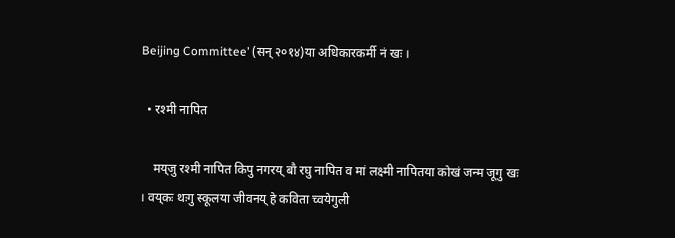Beijing Committee’ (सन् २०१४)या अधिकारकर्मी नं खः ।

  • रश्मी नापित

    मय्‌जु रश्मी नापित किपु नगरय् बौ रघु नापित व मां लक्ष्मी नापितया कोखं जन्म जूगु खः । वय्‌कः थःगु स्कूलया जीवनय् हे कविता च्वयेगुली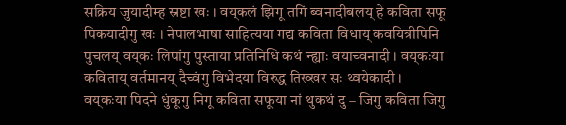सक्रिय जुयादीम्ह स्रष्टा खः । वय्‌कलं झिगू तगिं ब्वनादीबलय् हे कविता सफू पिकयादीगु खः । नेपालभाषा साहित्यया गद्य कविता विधाय् कवयित्रीपिनि पुचलय् वय्‌कः लिपांगु पुस्ताया प्रतिनिधि कथं न्ह्याः वयाच्वनादी । वय्‌कःया कविताय् वर्तमानय् दैच्वंगु विभेदया विरुद्ध तिख्खर सः थ्वयेकादी । वय्‌कःया पिदने धुंकूगु निगू कविता सफूया नां थुकथं दु – जिगु कविता जिगु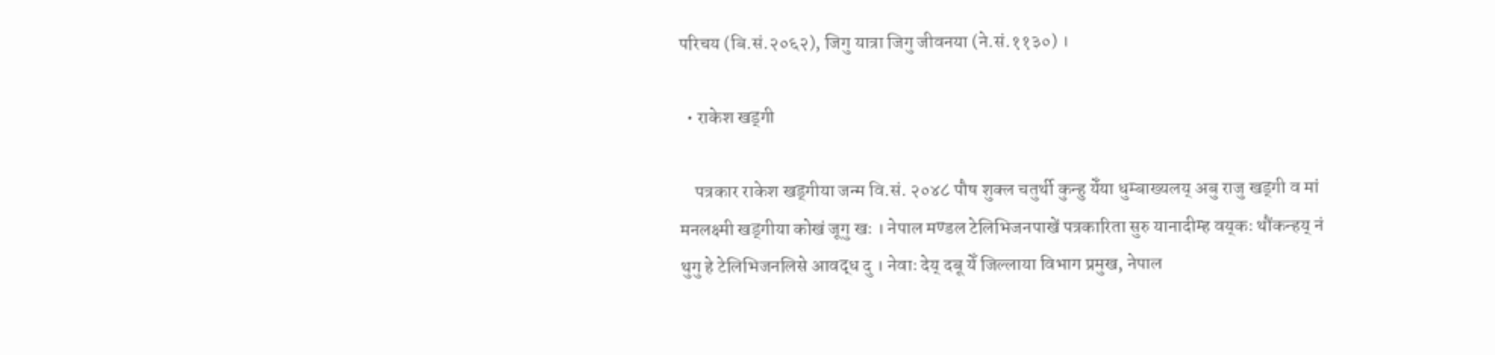परिचय (बि.सं.२०६२), जिगु यात्रा जिगु जीवनया (ने.सं.११३०) ।

  • राकेश खड्गी

    पत्रकार राकेश खड्गीया जन्म वि.सं. २०४८ पौष शुक्ल चतुर्थी कुन्हु येँया धुम्बाख्यलय् अबु राजु खड्गी व मां मनलक्ष्मी खड्गीया कोखं जूगु खः । नेपाल मण्डल टेलिभिजनपाखें पत्रकारिता सुरु यानादीम्ह वय्‌कः थौंकन्हय् नं थुगु हे टेलिभिजनलिसे आवद्ध दु । नेवाः देय् दबू येँ जिल्लाया विभाग प्रमुख, नेपाल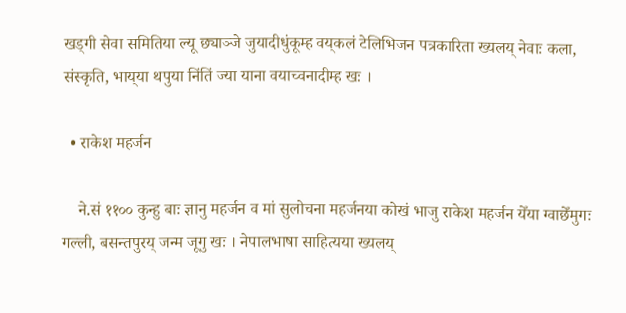खड्गी सेवा समितिया ल्यू छ्याञ्जे जुयादीधुंकूम्ह वय्‌कलं टेलिभिजन पत्रकारिता ख्यलय् नेवाः कला, संस्कृति, भाय्‌या थपुया निंतिं ज्या याना वयाच्वनादीम्ह खः ।

  • राकेश महर्जन

    ने.सं ११०० कुन्हु बाः ज्ञानु महर्जन व मां सुलोचना महर्जनया कोखं भाजु राकेश महर्जन येँया ग्वाछेँमुगः गल्ली, बसन्तपुरय् जन्म जूगु खः । नेपालभाषा साहित्यया ख्यलय्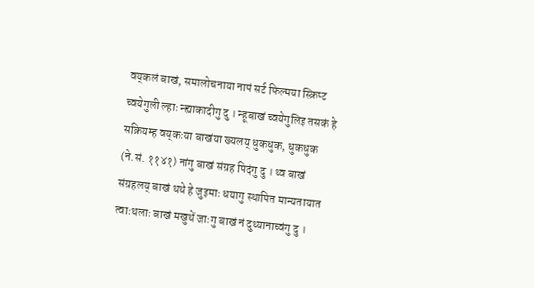वय्‌कलं बाखं, समालोचनाया नापं सर्ट फिल्मया स्क्रिप्ट च्वयेगुली ल्हाः न्ह्याकादीगु दु । न्हूबाखं च्वयेगुलिइ तसकं हे सक्रियम्ह वय्‌कःया बाखंया ख्यलय् धुकधुक, धुकधुक (ने.सं. ११४१) नांगु बाखं संग्रह पिदंगु दु । थ्व बाखं संग्रहलय् बाखं थथे हे जुइमाः धयागु स्थापित मान्यतायात त्वाःथलाः बाखं मखुथें जाःगु बाखं नं दुथ्यानाच्वंगु दु ।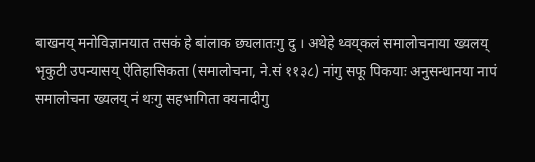बाखनय् मनोविज्ञानयात तसकं हे बांलाक छ्यलातःगु दु । अथेहे थ्वय्‌कलं समालोचनाया ख्यलय् भृकुटी उपन्यासय् ऐतिहासिकता (समालोचना, ने.सं ११३८) नांगु सफू पिकयाः अनुसन्धानया नापं समालोचना ख्यलय् नं थःगु सहभागिता क्यनादीगु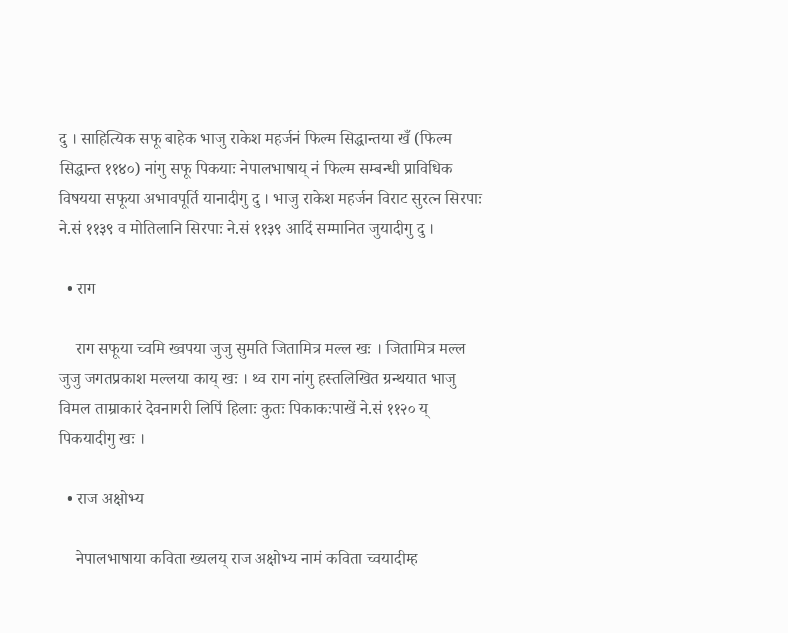दु । साहित्यिक सफू बाहेक भाजु राकेश महर्जनं फिल्म सिद्धान्तया खँ (फिल्म सिद्धान्त ११४०) नांगु सफू पिकयाः नेपालभाषाय् नं फिल्म सम्बन्धी प्राविधिक विषयया सफूया अभावपूर्ति यानादीगु दु । भाजु राकेश महर्जन विराट सुरत्न सिरपाः ने.सं ११३९ व मोतिलानि सिरपाः ने.सं ११३९ आदिं सम्मानित जुयादीगु दु ।

  • राग

    राग सफूया च्वमि ख्वपया जुजु सुमति जितामित्र मल्ल खः । जितामित्र मल्ल जुजु जगतप्रकाश मल्लया काय् खः । थ्व राग नांगु हस्तलिखित ग्रन्थयात भाजु विमल ताम्राकारं देवनागरी लिपिं हिलाः कुतः पिकाकःपाखें ने.सं ११२० य् पिकयादीगु खः ।

  • राज अक्षोभ्य

    नेपालभाषाया कविता ख्यलय् राज अक्षोभ्य नामं कविता च्वयादीम्ह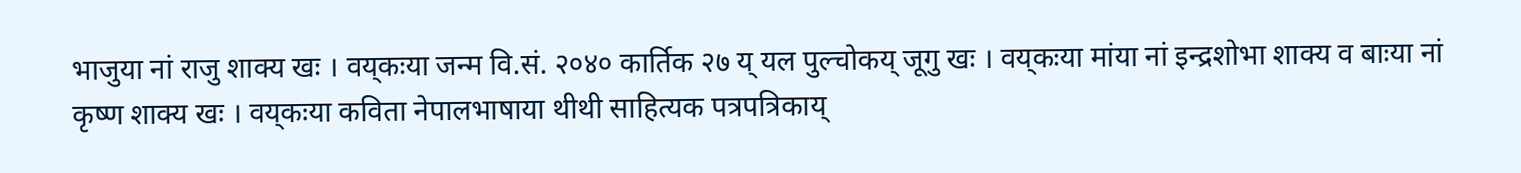भाजुया नां राजु शाक्य खः । वय्‌कःया जन्म वि.सं. २०४० कार्तिक २७ य् यल पुल्चोकय् जूगु खः । वय्‌कःया मांया नां इन्द्रशोभा शाक्य व बाःया नां कृष्ण शाक्य खः । वय्‌कःया कविता नेपालभाषाया थीथी साहित्यक पत्रपत्रिकाय्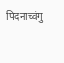पिदनाच्वंगु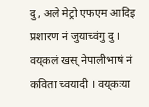दु, अले मेट्रो एफएम आदिइ प्रशारण नं जुयाच्वंगु दु । वय्‌कलं खस् नेपालीभाषं नं कविता च्वयादी । वय्‌कःया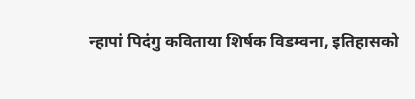न्हापां पिदंगु कविताया शिर्षक विडम्वना, इतिहासको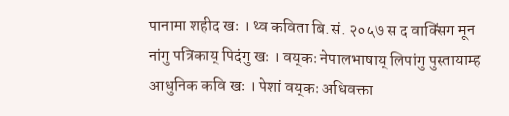पानामा शहीद खः । थ्व कविता बि.सं. २०५७ स द वाक्सिंग मून नांगु पत्रिकाय् पिदंगु खः । वय्‌कः नेपालभाषाय् लिपांगु पुस्तायाम्ह आधुनिक कवि खः । पेशां वय्‌कः अधिवक्ता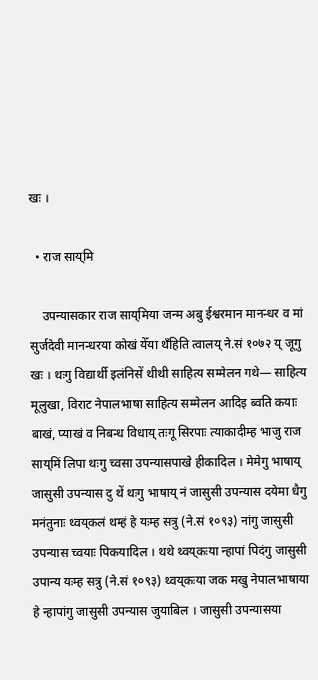खः ।

  • राज साय्‌मि

    उपन्यासकार राज साय्‌मिया जन्म अबु ईश्वरमान मानन्धर व मां सुर्जदेवी मानन्धरया कोखं येँया थँहिति त्वालय् ने.सं १०७२ य् जूगु खः । थःगु विद्यार्थी इलंनिसें थीथी साहित्य सम्मेलन गथे— साहित्य मूलुखा, विराट नेपालभाषा साहित्य सम्मेलन आदिइ ब्वति कयाः बाखं, प्याखं व निबन्ध विधाय् तःगू सिरपाः त्याकादीम्ह भाजु राज साय्‌मिं लिपा थःगु च्वसा उपन्यासपाखे हीकादिल । मेमेगु भाषाय् जासुसी उपन्यास दु थें थःगु भाषाय् नं जासुसी उपन्यास दयेमा धैगु मनंतुनाः थ्वय्‌कलं थम्हं हे यःम्ह सत्रु (ने.सं १०९३) नांगु जासुसी उपन्यास च्वयाः पिकयादिल । थथे थ्वय्‌कःया न्हापां पिदंगु जासुसी उपान्य यःम्ह सत्रु (ने.सं १०९३) थ्वय्‌कःया जक मखु नेपालभाषाया हे न्हापांगु जासुसी उपन्यास जुयाबिल । जासुसी उपन्यासया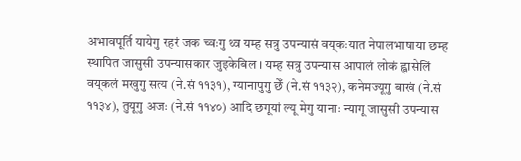अभावपूर्ति यायेगु रहरं जक च्वःगु थ्व यम्ह सत्रु उपन्यासं वय्‌कःयात नेपालभाषाया छम्ह स्थापित जासुसी उपन्यासकार जुइकेबिल । यम्ह सत्रु उपन्यास आपालं लोकं ह्वासेलिं वय्‌कलं मखुगु सत्य (ने.सं ११३१), ग्यानापुगु छेँ (ने.सं ११३२), कनेमज्यूगु बाखं (ने.सं ११३४), तुयूगु अजः (ने.सं ११४०) आदि छगूयां ल्यू मेगु यानाः न्यागू जासुसी उपन्यास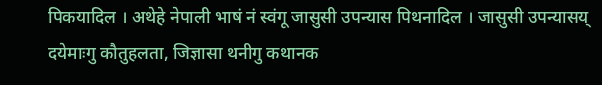पिकयादिल । अथेहे नेपाली भाषं नं स्वंगू जासुसी उपन्यास पिथनादिल । जासुसी उपन्यासय् दयेमाःगु कौतुहलता, जिज्ञासा थनीगु कथानक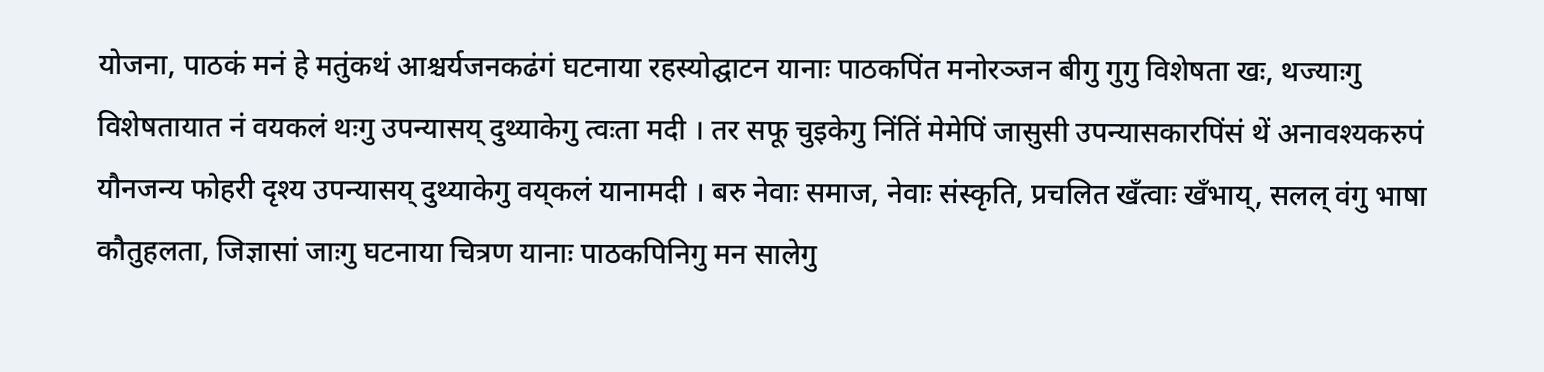योजना, पाठकं मनं हे मतुंकथं आश्चर्यजनकढंगं घटनाया रहस्योद्घाटन यानाः पाठकपिंत मनोरञ्जन बीगु गुगु विशेषता खः, थज्याःगु विशेषतायात नं वयकलं थःगु उपन्यासय् दुथ्याकेगु त्वःता मदी । तर सफू चुइकेगु निंतिं मेमेपिं जासुसी उपन्यासकारपिंसं थें अनावश्यकरुपं यौनजन्य फोहरी दृश्य उपन्यासय् दुथ्याकेगु वय्‌कलं यानामदी । बरु नेवाः समाज, नेवाः संस्कृति, प्रचलित खँत्वाः खँभाय्, सलल् वंगु भाषा कौतुहलता, जिज्ञासां जाःगु घटनाया चित्रण यानाः पाठकपिनिगु मन सालेगु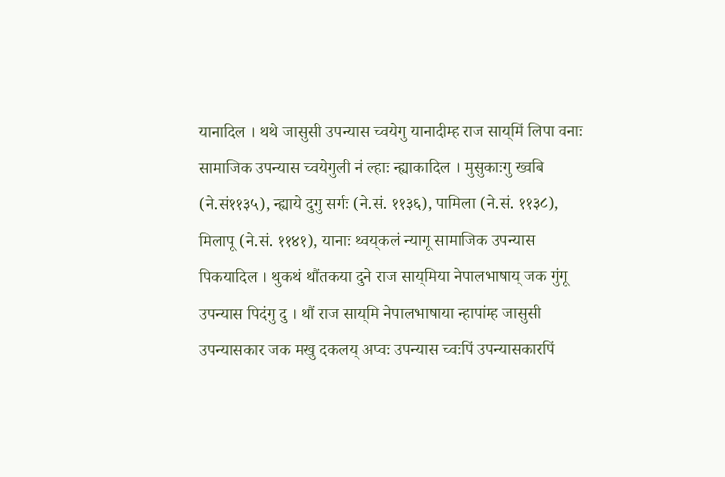यानादिल । थथे जासुसी उपन्यास च्वयेगु यानादीम्ह राज साय्‌मिं लिपा वनाः सामाजिक उपन्यास च्वयेगुली नं ल्हाः न्ह्याकादिल । मुसुकाःगु ख्वबि (ने.सं११३५), न्ह्याये दुगु सर्गः (ने.सं. ११३६), पामिला (ने.सं. ११३८), मिलापू (ने.सं. ११४१), यानाः थ्वय्‌कलं न्यागू सामाजिक उपन्यास पिकयादिल । थुकथं थौंतकया दुने राज साय्‌मिया नेपालभाषाय् जक गुंगू उपन्यास पिदंगु दु । थौं राज साय्‌मि नेपालभाषाया न्हापांम्ह जासुसी उपन्यासकार जक मखु दकलय् अप्वः उपन्यास च्वःपिं उपन्यासकारपिं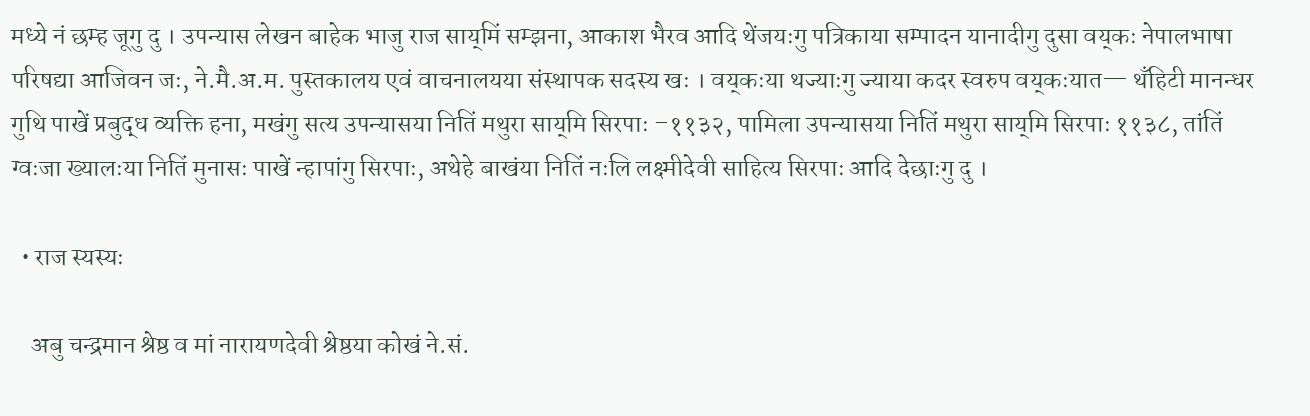मध्ये नं छम्ह जूगु दु । उपन्यास लेखन बाहेक भाजु राज साय्‌मिं सम्झना, आकाश भैरव आदि थेंजयःगु पत्रिकाया सम्पादन यानादीगु दुसा वय्‌कः नेपालभाषा परिषद्या आजिवन जः, ने.मै.अ.म. पुस्तकालय एवं वाचनालयया संस्थापक सदस्य खः । वय्‌कःया थज्याःगु ज्याया कदर स्वरुप वय्‌कःयात— थँहिटी मानन्धर गुथि पाखें प्रबुद्ध व्यक्ति हना, मखंगु सत्य उपन्यासया नितिं मथुरा साय्‌मि सिरपाः –११३२, पामिला उपन्यासया नितिं मथुरा साय्‌मि सिरपाः ११३८, तांतिं ग्वःजा ख्यालःया नितिं मुनासः पाखें न्हापांगु सिरपाः, अथेहे बाखंया नितिं नःलि लक्ष्मीदेवी साहित्य सिरपाः आदि देछाःगु दु ।

  • राज स्यस्यः

    अबु चन्द्रमान श्रेष्ठ व मां नारायणदेवी श्रेष्ठया कोखं ने.सं.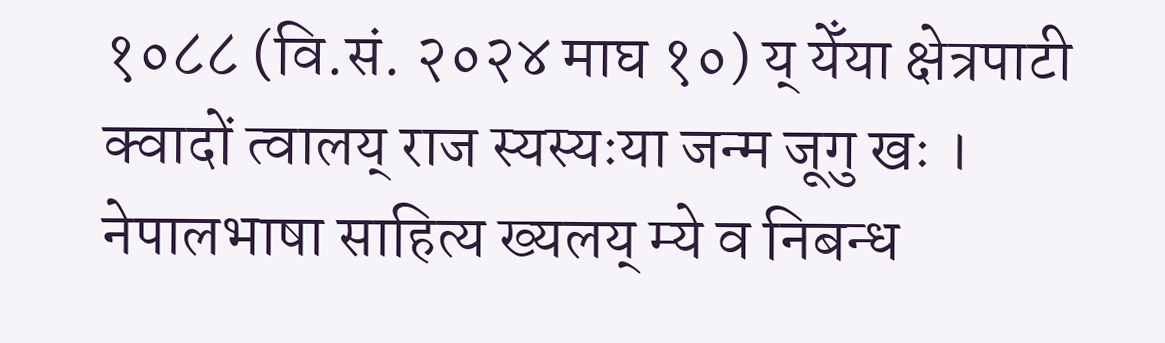१०८८ (वि.सं. २०२४ माघ १०) य् येँया क्षेत्रपाटी क्वादों त्वालय् राज स्यस्यःया जन्म जूगु खः । नेपालभाषा साहित्य ख्यलय् म्ये व निबन्ध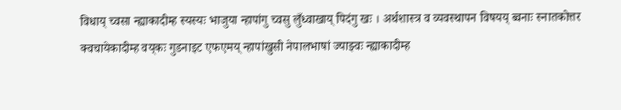विधाय् च्वसा न्ह्याकादीम्ह स्यस्यः भाजुया न्हापांगु च्वसु लुँध्वाखाय् पिदंगु खः । अर्थशास्त्र व व्यवस्थापन विषयय् ब्वनाः स्नातकोत्तर क्वचायेकादीम्ह वय्‌कः गुडनाइट एफएमय् न्हापांखुसी नेपालभाषां ज्याझ्वः न्ह्याकादीम्ह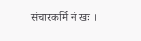संचारकर्मि नं खः ।